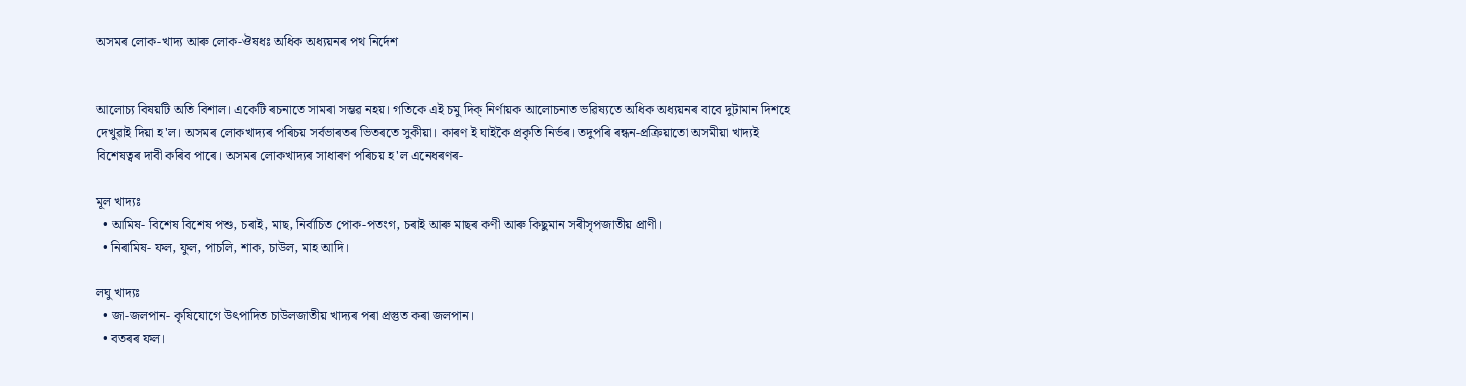অসমৰ লোক-খাদ্য আৰু লোক-ঔষধঃ অধিক অধ্যয়নৰ পথ নির্দেশ


আলোচ্য বিষয়টি অতি বিশাল। একেটি ৰচনাতে সামৰা সম্ভৱ নহয়। গতিকে এই চমু দিক্ নির্ণায়ক আলোচনাত ভৱিষ্যতে অধিক অধ্যয়নৰ বাবে দুটামান দিশহে দেখুৱাই দিয়া হ'ল। অসমৰ লোকখাদ্যৰ পৰিচয় সৰ্বভাৰতৰ ভিতৰতে সুকীয়া। কাৰণ ই ঘাইকৈ প্ৰকৃতি নিৰ্ভৰ। তদুপৰি ৰন্ধন-প্রক্রিয়াতো অসমীয়া খাদ্যই বিশেষত্বৰ দাবী কৰিব পাৰে। অসমৰ লোকখাদ্যৰ সাধাৰণ পৰিচয় হ'ল এনেধৰণৰ-

মূল খাদ্যঃ
  • আমিষ- বিশেষ বিশেষ পশু, চৰাই, মাছ, নির্বাচিত পোক-পতংগ, চৰাই আৰু মাছৰ কণী আৰু কিছুমান সৰীসৃপজাতীয় প্রাণী।
  • নিৰামিষ- ফল, ফুল, পাচলি, শাক, চাউল, মাহ আদি।

লঘু খাদ্যঃ
  • জা-জলপান- কৃষিযোগে উৎপাদিত চাউলজাতীয় খাদ্যৰ পৰা প্রস্তুত কৰা জলপান।
  • বতৰৰ ফল।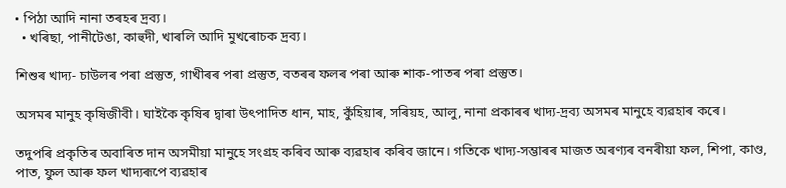• পিঠা আদি নানা তৰহৰ দ্রব্য।
  • খৰিছা, পানীটেঙা, কাহুদী, খাৰলি আদি মুখৰোচক দ্রব্য।

শিশুৰ খাদ্য- চাউলৰ পৰা প্ৰস্তুত, গাখীৰৰ পৰা প্ৰস্তুত, বতৰৰ ফলৰ পৰা আৰু শাক-পাতৰ পৰা প্ৰস্তুত।

অসমৰ মানুহ কৃষিজীবী। ঘাইকৈ কৃষিৰ দ্বাৰা উৎপাদিত ধান, মাহ, কুঁহিয়াৰ, সৰিয়হ, আলু, নানা প্ৰকাৰৰ খাদ্য-দ্রব্য অসমৰ মানুহে ব্যৱহাৰ কৰে।

তদুপৰি প্ৰকৃতিৰ অবাৰিত দান অসমীয়া মানুহে সংগ্ৰহ কৰিব আৰু ব্যৱহাৰ কৰিব জানে। গতিকে খাদ্য-সম্ভাৰৰ মাজত অৰণ্যৰ বনৰীয়া ফল, শিপা, কাণ্ড, পাত, ফুল আৰু ফল খাদ্যৰূপে ব্যৱহাৰ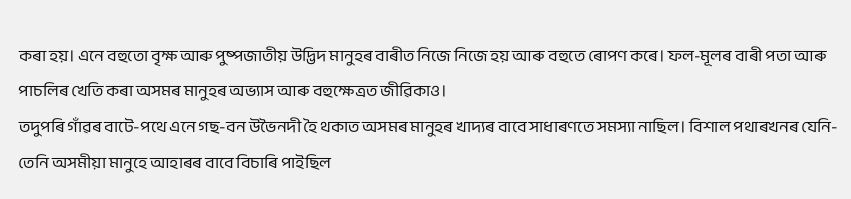কৰা হয়। এনে বহুতো বৃক্ষ আৰু পুষ্পজাতীয় উদ্ভিদ মানুহৰ বাৰীত নিজে নিজে হয় আৰু বহুতে ৰোপণ কৰে। ফল-মূলৰ বাৰী পতা আৰু পাচলিৰ খেতি কৰা অসমৰ মানুহৰ অভ্যাস আৰু বহুক্ষেত্ৰত জীৱিকাও।
তদুপৰি গাঁৱৰ বাটে-পথে এনে গছ-বন উভৈনদী হৈ থকাত অসমৰ মানুহৰ খাদ্যৰ বাবে সাধাৰণতে সমস্যা নাছিল। বিশাল পথাৰখনৰ যেনি-তেনি অসমীয়া মানুহে আহাৰৰ বাবে বিচাৰি পাইছিল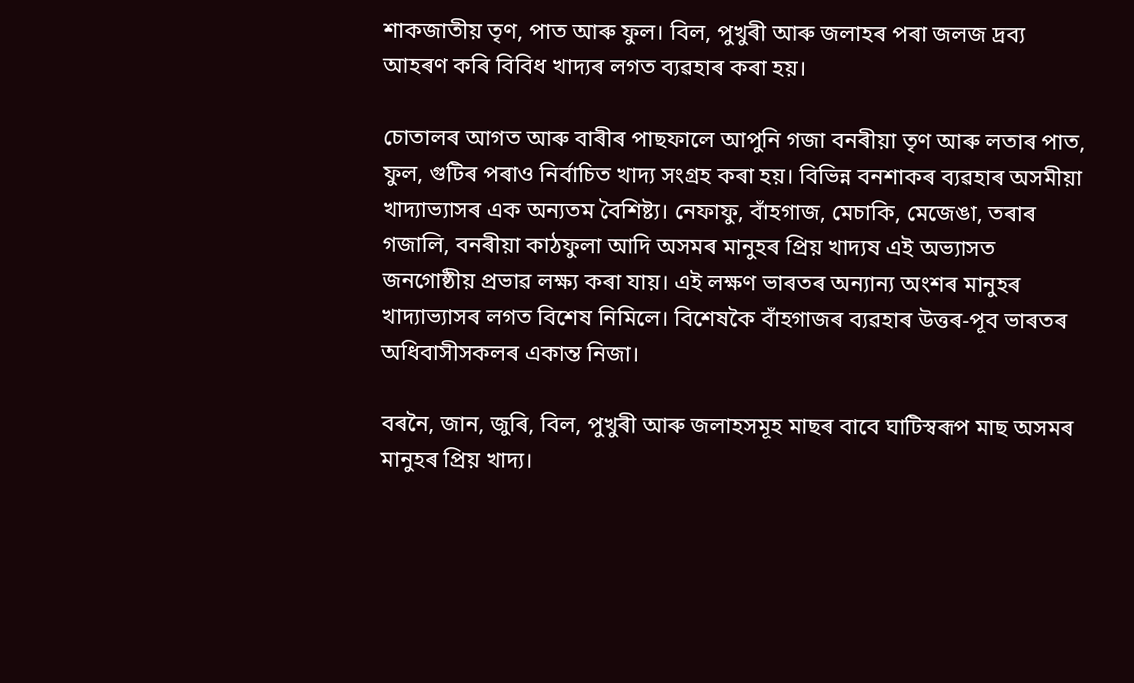শাকজাতীয় তৃণ, পাত আৰু ফুল। বিল, পুখুৰী আৰু জলাহৰ পৰা জলজ দ্রব্য আহৰণ কৰি বিবিধ খাদ্যৰ লগত ব্যৱহাৰ কৰা হয়।

চোতালৰ আগত আৰু বাৰীৰ পাছফালে আপুনি গজা বনৰীয়া তৃণ আৰু লতাৰ পাত, ফুল, গুটিৰ পৰাও নির্বাচিত খাদ্য সংগ্ৰহ কৰা হয়। বিভিন্ন বনশাকৰ ব্যৱহাৰ অসমীয়া খাদ্যাভ্যাসৰ এক অন্যতম বৈশিষ্ট্য। নেফাফু, বাঁহগাজ, মেচাকি, মেজেঙা, তৰাৰ গজালি, বনৰীয়া কাঠফুলা আদি অসমৰ মানুহৰ প্ৰিয় খাদ্যষ এই অভ্যাসত জনগোষ্ঠীয় প্রভাৱ লক্ষ্য কৰা যায়। এই লক্ষণ ভাৰতৰ অন্যান্য অংশৰ মানুহৰ খাদ্যাভ্যাসৰ লগত বিশেষ নিমিলে। বিশেষকৈ বাঁহগাজৰ ব্যৱহাৰ উত্তৰ-পূব ভাৰতৰ অধিবাসীসকলৰ একান্ত নিজা।

বৰনৈ, জান, জুৰি, বিল, পুখুৰী আৰু জলাহসমূহ মাছৰ বাবে ঘাটিস্বৰূপ মাছ অসমৰ মানুহৰ প্ৰিয় খাদ্য।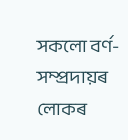সকলো বর্ণ-সম্প্ৰদায়ৰ লোকৰ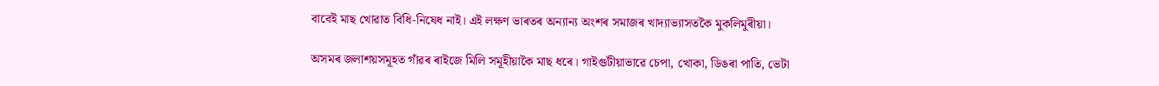বাবেই মাছ খোৱাত বিধি-নিষেধ নাই। এই লক্ষণ ভাৰতৰ অন্যান্য অংশৰ সমাজৰ খাদ্যাভ্যাসতকৈ মুকলিমুৰীয়া।

অসমৰ জলাশয়সমূহত গাঁৱৰ ৰাইজে মিলি সমূহীয়াকৈ মাছ ধৰে। গাইগুটীয়াভাৱে চেপা, খোকা, ডিঙৰা পাতি, ভেটা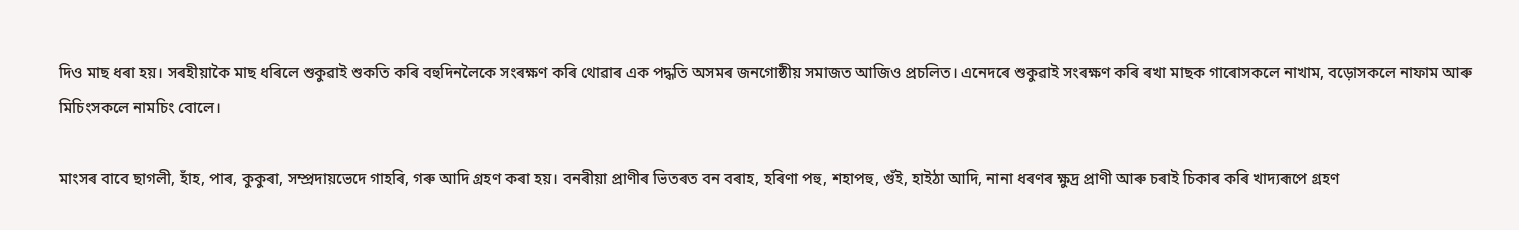দিও মাছ ধৰা হয়। সৰহীয়াকৈ মাছ ধৰিলে শুকুৱাই শুকতি কৰি বহুদিনলৈকে সংৰক্ষণ কৰি থোৱাৰ এক পদ্ধতি অসমৰ জনগোষ্ঠীয় সমাজত আজিও প্রচলিত। এনেদৰে শুকুৱাই সংৰক্ষণ কৰি ৰখা মাছক গাৰোসকলে নাখাম, বড়োসকলে নাফাম আৰু মিচিংসকলে নামচিং বোলে।

মাংসৰ বাবে ছাগলী, হাঁহ, পাৰ, কুকুৰা, সম্প্রদায়ভেদে গাহৰি, গৰু আদি গ্ৰহণ কৰা হয়। বনৰীয়া প্ৰাণীৰ ভিতৰত বন বৰাহ, হৰিণা পহু, শহাপহু, গুঁই, হাইঠা আদি, নানা ধৰণৰ ক্ষুদ্র প্রাণী আৰু চৰাই চিকাৰ কৰি খাদ্যৰূপে গ্ৰহণ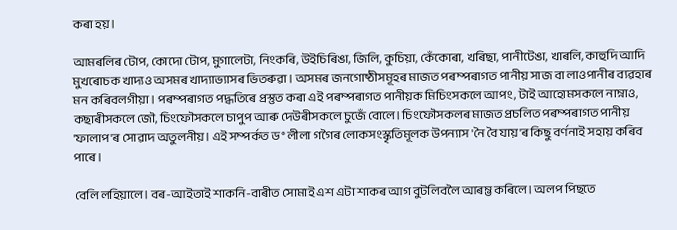কৰা হয়।

আমৰলিৰ টোপ, কোদো টোপ, মুগালেটা, নিংকৰি, উইচিৰিঙা, জিলি, কুচিয়া, কেঁকোৰা, খৰিছা, পানীটেঙা, খাৰলি, কাহুদি আদি মুখৰোচক খাদ্যও অসমৰ খাদ্যাভ্যাসৰ ভিতৰুৱা। অসমৰ জনগোষ্ঠীসমূহৰ মাজত পৰম্পৰাগত পানীয় সাজ বা লাওপানীৰ ব্যৱহাৰ মন কৰিবলগীয়া। পৰম্পৰাগত পদ্ধতিৰে প্ৰস্তুত কৰা এই পৰম্পৰাগত পানীয়ক মিচিংসকলে আপং, টাই আহোমসকলে নাম্নাও, কছাৰীসকলে জৌ, চিংফৌসকলে চাপুপ আৰু দেউৰীসকলে চুজেঁ বোলে। চিংফৌসকলৰ মাজত প্ৰচলিত পৰম্পৰাগত পানীয় 'ফালাপ'ৰ সোৱাদ অতুলনীয়। এই সম্পর্কত ড° লীলা গগৈৰ লোকসংস্কৃতিমূলক উপন্যাস 'নৈ বৈ যায়'ৰ কিছু বৰ্ণনাই সহায় কৰিব পাৰে।

বেলি লহিয়ালে। বৰ-আইতাই শাকনি-বাৰীত সোমাই এশ এটা শাকৰ আগ বুটলিবলৈ আৰম্ভ কৰিলে। অলপ পিছতে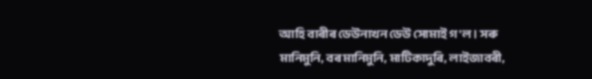আহি বাৰীৰ ডেউনাখন ডেউ সোমাই গ'ল। সৰু মানিমুনি, বৰ মানিমুনি, মাটিকাদুৰি, লাইজাবৰী,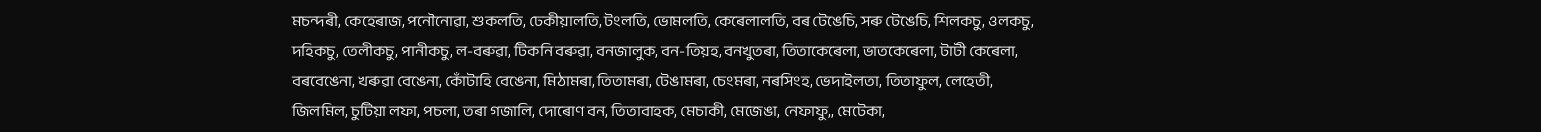মচন্দৰী, কেহেৰাজ, পনৌনোৱা, শুকলতি, ঢেকীয়ালতি, টংলতি, ভোমলতি, কেৰেলালতি, বৰ টেঙেচি, সৰু টেঙেচি, শিলকচু, ওলকচু, দহিকচু, তেলীকচু, পানীকচু, ল-বৰুৱা, টিকনি বৰুৱা, বনজালুক, বন-তিয়হ, বনখুতৰা, তিতাকেৰেলা, ভাতকেৰেলা, টাটী কেৰেলা, বৰবেঙেনা, খৰুৱা বেঙেনা, কোঁটাহি বেঙেনা, মিঠামৰা, তিতামৰা, টেঙামৰা, চেংমৰা, নৰসিংহ, ভেদাইলতা, তিতাফুল, লেহেতী, জিলমিল, চুটিয়া লফা, পচলা, তৰা গজালি, দোৰোণ বন, তিতাবাহক, মেচাকী, মেজেঙা, নেফাফু,, মেটেকা,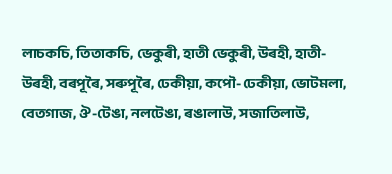লাচকচি, তিতাকচি, ভেকুৰী, হাতী ভেকুৰী, উৰহী, হাতী-উৰহী, বৰপূৰৈ, সৰুপূৰৈ, ঢেকীয়া, কপৌ-ঢেকীয়া, ভোটমলা, বেতগাজ, ঔ-টেঙা, নলটেঙা, ৰঙালাউ, সজাতিলাউ,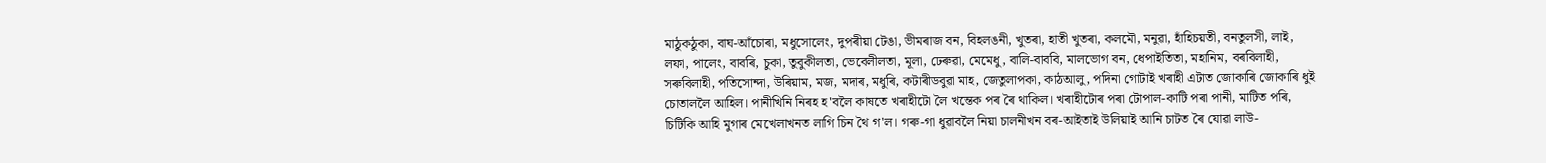মাঠুকঠুকা, বাঘ-আঁচোৰা, মধুসোলেং, দুপৰীয়া টেঙা, ভীমৰাজ বন, বিহলঙনী, খুতৰা, হাতী খুতৰা, কলমৌ, মনুৱা, হাঁহিচয়তী, বনতুলসী, লাই, লফা, পালেং, বাবৰি, চুকা, তুবুকীলতা, ভেবেলীলতা, মূলা, ঢেৰুৱা, মেমেধু, বালি-বাববি, মালভোগ বন, ধেপাইতিতা, মহানিম, বৰবিলাহী, সৰুবিলাহী, পতিসোন্দা, উৰিয়াম, মজ, মদাৰ, মধুৰি, কটাৰীডবুৱা মাহ, জেতুলাপকা, কাঠআলু, পদিনা গোটাই খৰাহী এটাত জোকাৰি জোকাৰি ধুই চোতাললৈ আহিল। পানীখিনি নিৰহ হ'বলৈ কাষতে খৰাহীটো লৈ খন্তেক পৰ ৰৈ থাকিল। খৰাহীটোৰ পৰা টোপাল-কাটি পৰা পানী, মাটিত পৰি, চিটিকি আহি মুগাৰ মেখেলাখনত লাগি চিন থৈ গ'ল। গৰু-গা ধুৱাবলৈ নিয়া চালনীখন বৰ-আইতাই উলিয়াই আনি চাটত ৰৈ যোৱা লাউ-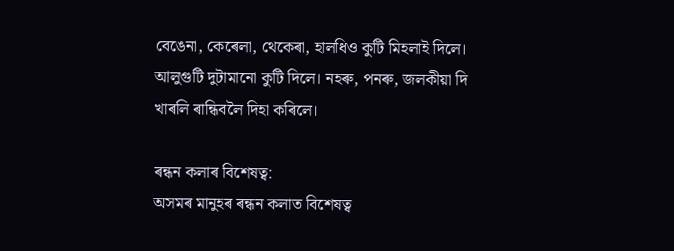বেঙেনা, কেৰেলা, থেকেৰা, হালধিও কুটি মিহলাই দিলে। আলুগুটি দুটামানো কুটি দিলে। নহৰু, পনৰু, জলকীয়া দি খাৰলি ৰান্ধিবলৈ দিহা কৰিলে।

ৰন্ধন কলাৰ বিশেষত্ব:
অসমৰ মানুহৰ ৰন্ধন কলাত বিশেষত্ব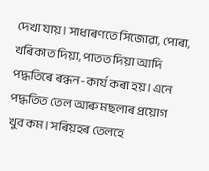দেখা যায়। সাধাৰণতে সিজোৱা, পোৰা, খৰিকাত দিয়া, পাতত দিয়া আদি পদ্ধতিৰে ৰন্ধন-কাৰ্য কৰা হয়। এনে পদ্ধতিত তেল আৰু মছলাৰ প্ৰয়োগ খুব কম। সৰিয়হৰ তেলহে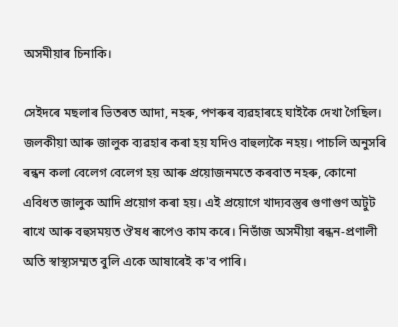অসমীয়াৰ চিনাকি।

সেইদৰে মছলাৰ ভিতৰত আদা, নহৰু, পণৰুৰ ব্যৱহাৰহে ঘাইকৈ দেখা গৈছিল। জলকীয়া আৰু জালুক ব্যৱহাৰ কৰা হয় যদিও বাহুল্যকৈ নহয়। পাচলি অনুসৰি ৰন্ধন কলা বেলেগ বেলেগ হয় আৰু প্রয়োজনমতে কৰবাত নহৰু, কোনো এবিধত জালুক আদি প্ৰয়োগ কৰা হয়। এই প্রয়োগে খাদ্যবস্তুৰ গুণাগুণ অটুট ৰাখে আৰু বহুসময়ত ঔষধ ৰূপেও কাম কৰে। নিভাঁজ অসমীয়া ৰন্ধন-প্রণালী অতি স্বাস্থ্যসম্মত বুলি একে আষাৰেই ক'ব পাৰি।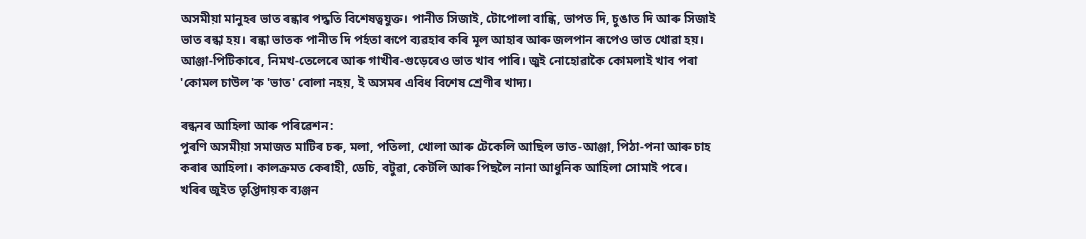অসমীয়া মানুহৰ ভাত ৰন্ধাৰ পদ্ধতি বিশেষত্বযুক্ত। পানীত সিজাই, টোপোলা বান্ধি, ভাপত দি, চুঙাত দি আৰু সিজাই ভাত ৰন্ধা হয়। ৰন্ধা ভাতক পানীত দি পর্হতা ৰূপে ব্যৱহাৰ কৰি মূল আহাৰ আৰু জলপান ৰূপেও ভাত খোৱা হয়। আঞ্জা-পিটিকাৰে, নিমখ-তেলেৰে আৰু গাখীৰ-গুড়েৰেও ভাত খাব পাৰি। জুই নোহোৱাকৈ কোমলাই খাব পৰা 'কোমল চাউল'ক 'ভাত' বোলা নহয়, ই অসমৰ এবিধ বিশেষ শ্ৰেণীৰ খাদ্য।

ৰন্ধনৰ আহিলা আৰু পৰিৱেশন:
পুৰণি অসমীয়া সমাজত মাটিৰ চৰু, মলা, পতিলা, খোলা আৰু টেকেলি আছিল ভাত-আঞ্জা, পিঠা-পনা আৰু চাহ কৰাৰ আহিলা। কালক্ৰমত কেৰাহী, ডেচি, বটুৱা, কেটলি আৰু পিছলৈ নানা আধুনিক আহিলা সোমাই পৰে। খৰিৰ জুইত তৃপ্তিদায়ক ব্যঞ্জন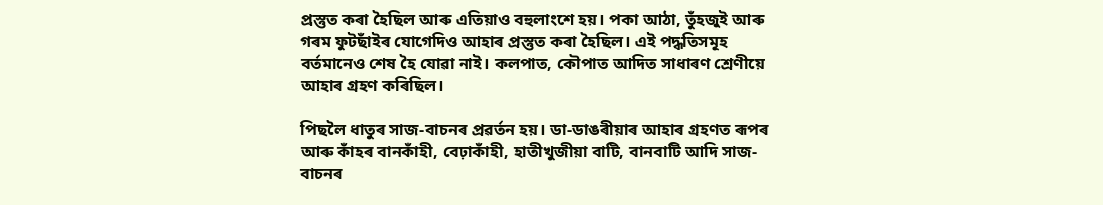প্রস্তুত কৰা হৈছিল আৰু এতিয়াও বহুলাংশে হয়। পকা আঠা, তুঁহজুই আৰু গৰম ফুটছাঁইৰ যোগেদিও আহাৰ প্ৰস্তুত কৰা হৈছিল। এই পদ্ধতিসমূহ বর্তমানেও শেষ হৈ যোৱা নাই। কলপাত, কৌপাত আদিত সাধাৰণ শ্রেণীয়ে আহাৰ গ্ৰহণ কৰিছিল।

পিছলৈ ধাতুৰ সাজ-বাচনৰ প্ৰৱৰ্তন হয়। ডা-ডাঙৰীয়াৰ আহাৰ গ্ৰহণত ৰূপৰ আৰু কাঁহৰ বানকাঁহী, বেঢ়াকাঁহী, হাতীখুজীয়া বাটি, বানবাটি আদি সাজ-বাচনৰ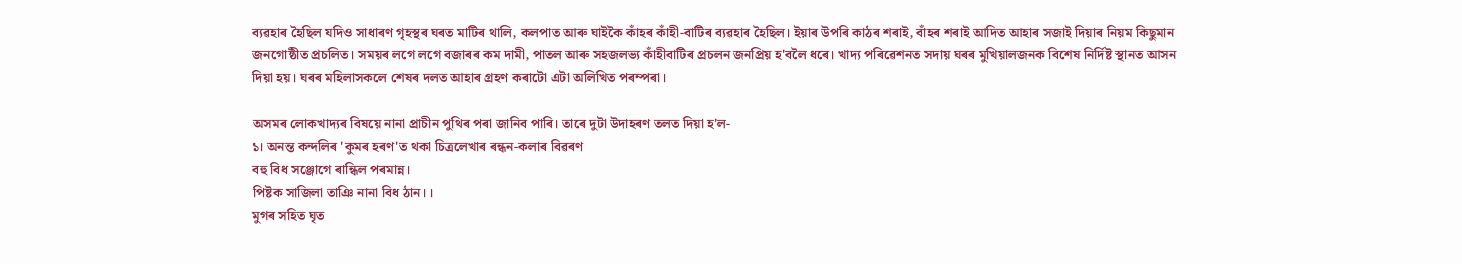ব্যৱহাৰ হৈছিল যদিও সাধাৰণ গৃহস্থৰ ঘৰত মাটিৰ থালি, কলপাত আৰু ঘাইকৈ কাঁহৰ কাঁহী-বাটিৰ ব্যৱহাৰ হৈছিল। ইয়াৰ উপৰি কাঠৰ শৰাই, বাঁহৰ শৰাই আদিত আহাৰ সজাই দিয়াৰ নিয়ম কিছুমান জনগোষ্ঠীত প্রচলিত। সময়ৰ লগে লগে বজাৰৰ কম দামী, পাতল আৰু সহজলভ্য কাঁহীবাটিৰ প্ৰচলন জনপ্রিয় হ'বলৈ ধৰে। খাদ্য পৰিৱেশনত সদায় ঘৰৰ মুখিয়ালজনক বিশেষ নির্দিষ্ট স্থানত আসন দিয়া হয়। ঘৰৰ মহিলাসকলে শেষৰ দলত আহাৰ গ্ৰহণ কৰাটো এটা অলিখিত পৰম্পৰা।

অসমৰ লোকখাদ্যৰ বিষয়ে নানা প্রাচীন পুথিৰ পৰা জানিব পাৰি। তাৰে দুটা উদাহৰণ তলত দিয়া হ'ল-
১। অনন্ত কন্দলিৰ 'কুমৰ হৰণ'ত থকা চিত্ৰলেখাৰ ৰন্ধন-কলাৰ বিৱৰণ
বহু বিধ সঞ্জোগে ৰান্ধিল পৰমান্ন।
পিষ্টক সাজিলা তাঞি নানা বিধ ঠান।।
মুগৰ সহিত ঘৃত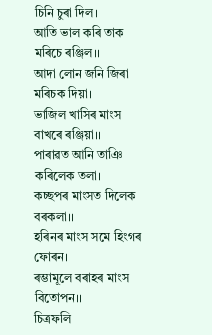চিনি চুৰা দিল।
আতি ভাল কৰি তাক মৰিচে ৰঞ্জিল।।
আদা লোন জনি জিৰা মৰিচক দিয়া।
ভাজিল খাসিৰ মাংস বাখৰে ৰঞ্জিয়া।।
পাৰাৱত আনি তাঞি কৰিলেক তলা।
কচ্ছপৰ মাংসত দিলেক বৰকলা।।
হৰিনৰ মাংস সমে হিংগৰ ফোৰন।
ৰম্ভামূলে বৰাহৰ মাংস বিতোপন।।
চিত্ৰফলি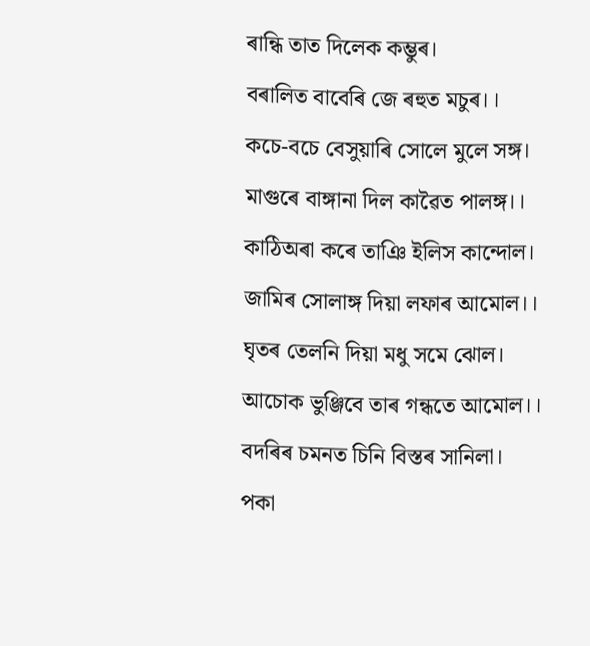ৰান্ধি তাত দিলেক কম্ভুৰ।
বৰালিত বাবেৰি জে ৰহুত মচুৰ।।
কচে-বচে বেসুয়াৰি সোলে মুলে সঙ্গ।
মাগুৰে বাঙ্গানা দিল কাৱৈত পালঙ্গ।।
কাঠিঅৰা কৰে তাঞি ইলিস কান্দোল।
জামিৰ সোলাঙ্গ দিয়া লফাৰ আমোল।।
ঘৃতৰ তেলনি দিয়া মধু সমে ঝোল।
আচোক ভুঞ্জিবে তাৰ গন্ধতে আমোল।।
বদৰিৰ চমনত চিনি বিস্তৰ সানিলা।
পকা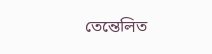তেন্তেলিত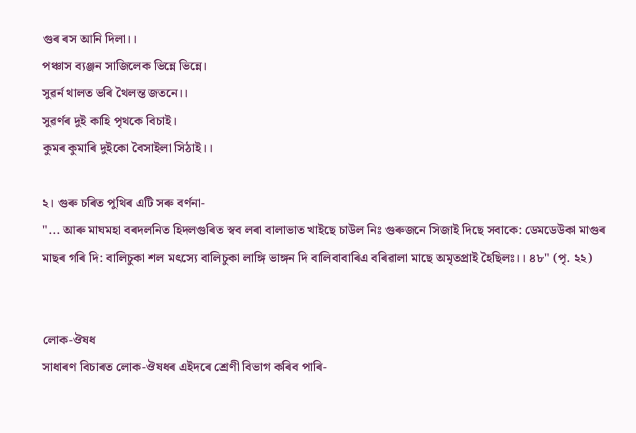গুৰ ৰস আনি দিলা।।
পঞ্চাস ব্যঞ্জন সাজিলেক ভিন্নে ভিন্নে।
সুৱৰ্ন থালত ভৰি থৈলন্ত জতনে।।
সুৱৰ্ণৰ দুই কাহি পৃথকে বিচাই।
কুমৰ কুমাৰি দুইকো বৈসাইলা সিঠাই।।

২। গুৰু চৰিত পুথিৰ এটি সৰু বৰ্ণনা-
"... আৰু মাঘমহা বৰদলনিত হিদলগুৰিত স্বব লৰা বালাভাত খাইছে চাউল নিঃ গুৰুজনে সিজাই দিছে সবাকে: ডেমডেউকা মাগুৰ মাছৰ গৰি দি: বালিচুকা শল মৎস্যে বালিচুকা লাঙ্গি ভাঙ্গন দি বালিবাবাৰিএ বৰিৱালা মাছে অমৃতপ্ৰাই হৈছিলঃ।। ৪৮" (পৃ. ২২)


লোক-ঔষধ
সাধাৰণ বিচাৰত লোক-ঔষধৰ এইদৰে শ্ৰেণী বিভাগ কৰিব পাৰি-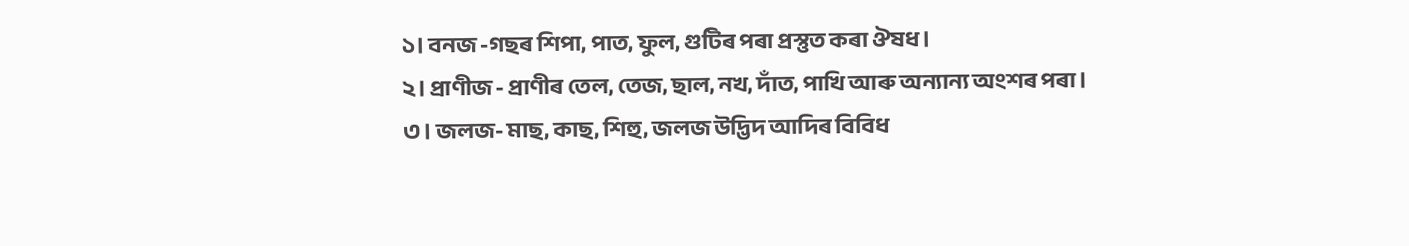১। বনজ -গছৰ শিপা, পাত, ফুল, গুটিৰ পৰা প্ৰস্তুত কৰা ঔষধ।
২। প্রাণীজ - প্ৰাণীৰ তেল, তেজ, ছাল, নখ, দাঁত, পাখি আৰু অন্যান্য অংশৰ পৰা।
৩। জলজ- মাছ, কাছ, শিহু, জলজ উদ্ভিদ আদিৰ বিবিধ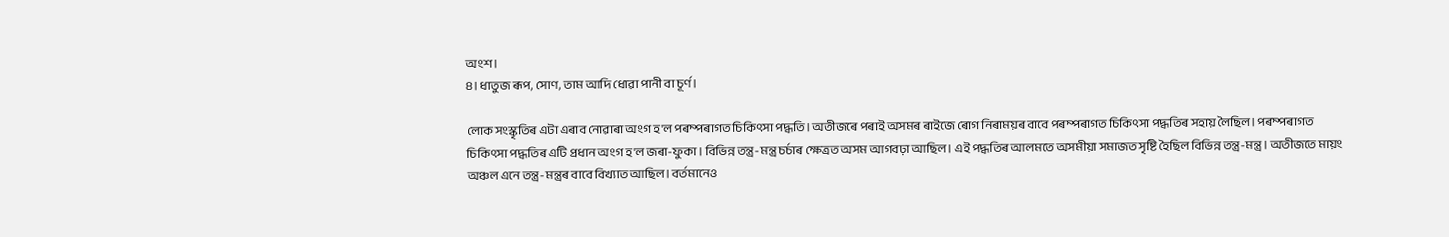অংশ।
৪। ধাতুজ ৰূপ, সোণ, তাম আদি ধোৱা পানী বা চূর্ণ।

লোক সংস্কৃতিৰ এটা এৰাব নোৱাৰা অংগ হ'ল পৰম্পৰাগত চিকিৎসা পদ্ধতি। অতীজৰে পৰাই অসমৰ ৰাইজে ৰোগ নিৰাময়ৰ বাবে পৰম্পৰাগত চিকিৎসা পদ্ধতিৰ সহায় লৈছিল। পৰম্পৰাগত চিকিৎসা পদ্ধতিৰ এটি প্রধান অংগ হ'ল জৰা-ফুকা। বিভিন্ন তন্ত্র-মন্ত্ৰ চৰ্চাৰ ক্ষেত্রত অসম আগবঢ়া আছিল। এই পদ্ধতিৰ আলমতে অসমীয়া সমাজত সৃষ্টি হৈছিল বিভিন্ন তন্ত্র-মন্ত্র। অতীজতে মায়ং অঞ্চল এনে তন্ত্র-মন্ত্ৰৰ বাবে বিখ্যাত আছিল। বর্তমানেও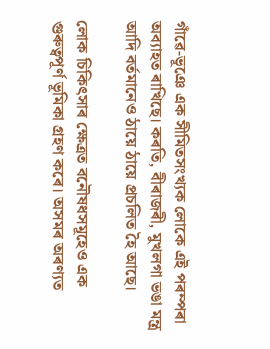গাঁৱে-ভূঞে এক সীমিতসংখ্যক লোকে এই পৰম্পৰা অব্যাহত ৰাখিছে। কৰতি, বীৰাজৰী, মুখলগা ভঙা মন্ত্র আদি বর্তমানেও ঠায়ে ঠায়ে প্রচলিত হৈ আছে।

লোক চিকিৎসাৰ ক্ষেত্ৰত বনৌষধসমূহেও এক গুৰুত্বপূৰ্ণ ভূমিকা গ্রহণ কৰে। অসমৰ অৰণ্যত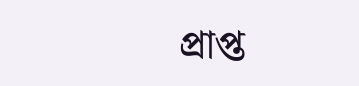প্রাপ্ত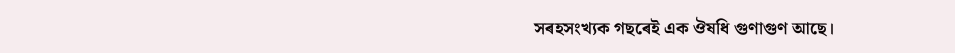সৰহসংখ্যক গছৰেই এক ঔষধি গুণাগুণ আছে।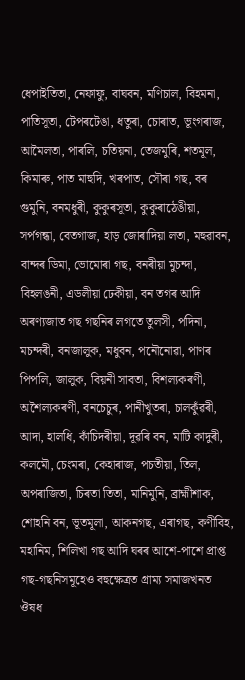ধেপাইতিতা, নেফাফু, বাঘবন, মণিচাল, বিহমনা, পাতিসূতা, টেপৰটেঙা, ধতুৰা, চোৰাত, ভূংগৰাজ, আমৈলতা, পাৰলি, চতিয়না, তেজমুৰি, শতমূল, কিমাৰু, পাত মাহুদি, খৰপাত, সৌৰা গছ, বৰ গুমুনি, বনমধুৰী, কুকুৰসূতা, কুকুৰাঠেঙীয়া, সর্পগন্ধা, বেতগাজ, হাড় জোৰাদিয়া লতা, মহুৱাবন, বান্দৰ ডিমা, ভোমোৰা গছ, বনৰীয়া মুচন্দা, বিহলঙনী, এডলীয়া ঢেকীয়া, বন তগৰ আদি অৰণ্যজাত গছ গছনিৰ লগতে তুলসী, পদিনা, মচন্দৰী, বনজালুক, মধুবন, পনৌনোৱা, পাণৰ পিপলি, জালুক, বিয়নী সাবতা, বিশল্যকৰণী, অশৈল্যকৰণী, বনচেচুৰ, পানীখুতৰা, চালকুঁৱৰী, আদা, হালধি, কাঁচিদৰীয়া, দূৱৰি বন, মাটি কাদুৰী, কলমৌ, চেংমৰা, কেহাৰাজ, পচতীয়া, তিল, অপৰাজিতা, চিৰতা তিতা, মানিমুনি, ব্রাহ্মীশাক, শোহনি বন, ভূতমূলা, আকনগছ, এৰাগছ, কণীবিহ, মহানিম, শিলিখা গছ আদি ঘৰৰ আশে-পাশে প্রাপ্ত গছ-গছনিসমূহেও বহুক্ষেত্রত গ্রাম্য সমাজখনত ঔষধ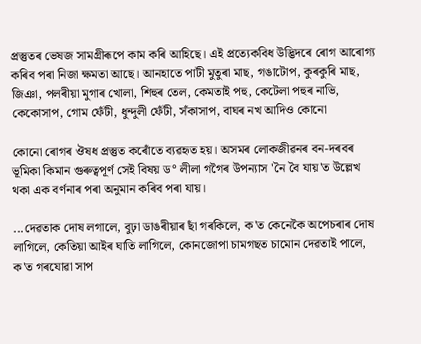প্রস্তুতৰ ভেষজ সামগ্রীৰূপে কাম কৰি আহিছে। এই প্রত্যেকবিধ উদ্ভিদৰে ৰোগ আৰোগ্য কৰিব পৰা নিজা ক্ষমতা আছে। আনহাতে পাটী মুতুৰা মাছ, গঙাটোপ, কুৰকুৰি মাছ, জিঞা, পলৰীয়া মুগাৰ খোলা, শিহুৰ তেল, কেমতাই পহু, কেটেলা পহুৰ নাভি, কেকোসাপ, গোম ফেঁটী, ধুন্দুলী ফেঁটী, সঁকাসাপ, বাঘৰ নখ আদিও কোনো

কোনো ৰোগৰ ঔষধ প্রস্তুত কৰোঁতে ব্যৱহৃত হয়। অসমৰ লোকজীৱনৰ বন-দৰবৰ ভূমিকা কিমান গুৰুত্বপূৰ্ণ সেই বিষয় ড° লীলা গগৈৰ উপন্যাস 'নৈ বৈ যায়'ত উল্লেখ থকা এক বৰ্ণনাৰ পৰা অনুমান কৰিব পৰা যায়।

...দেৱতাক দোষ লগালে, বুঢ়া ডাঙৰীয়াৰ ছাঁ গৰকিলে, ক'ত কেনেকৈ অপেচৰাৰ দোষ লাগিলে, কেতিয়া আইৰ ঘাতি লাগিলে, কোনজোপা চামগছত চামোন দেৱতাই পালে, ক'ত গৰযোৱা সাপ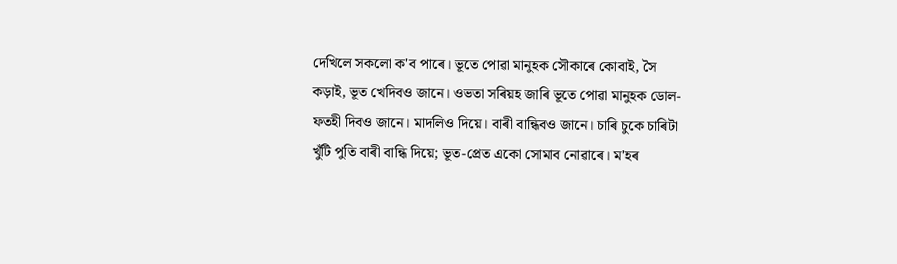দেখিলে সকলো ক'ব পাৰে। ভূতে পোৱা মানুহক সৌকাৰে কোবাই, সৈ কড়াই, ভূত খেদিবও জানে। ওভতা সৰিয়হ জাৰি ভূতে পোৱা মানুহক ডোল-ফতহী দিবও জানে। মাদলিও দিয়ে। বাৰী বান্ধিবও জানে। চাৰি চুকে চাৰিটা খুঁটি পুতি বাৰী বান্ধি দিয়ে; ভূত-প্রেত একো সোমাব নোৱাৰে। ম'হৰ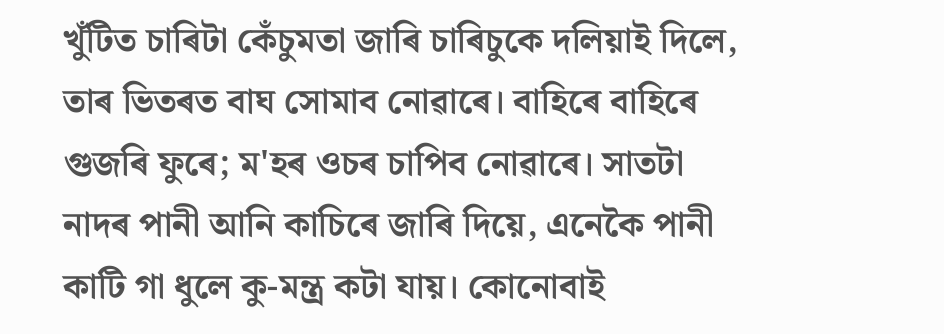খুঁটিত চাৰিটা কেঁচুমতা জাৰি চাৰিচুকে দলিয়াই দিলে, তাৰ ভিতৰত বাঘ সোমাব নোৱাৰে। বাহিৰে বাহিৰে গুজৰি ফুৰে; ম'হৰ ওচৰ চাপিব নোৱাৰে। সাতটা নাদৰ পানী আনি কাচিৰে জাৰি দিয়ে, এনেকৈ পানী কাটি গা ধুলে কু-মন্ত্র কটা যায়। কোনোবাই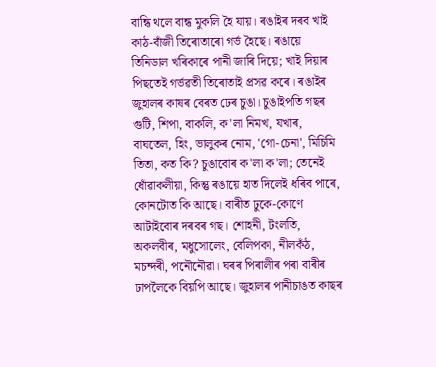বান্ধি থলে বান্ধ মুকলি হৈ যায়। ৰঙাইৰ দৰব খাই কাঠ-বাঁজী তিৰোতাৰো গৰ্ভ হৈছে। ৰঙায়ে তিনিডাল খৰিকাৰে পানী জাৰি দিয়ে; খাই দিয়াৰ পিছতেই গৰ্ভৱতী তিৰোতাই প্ৰসৱ কৰে। ৰঙাইৰ জুহালৰ কাষৰ বেৰত ঢেৰ চুঙা। চুঙাইপতি গছৰ গুটি, শিপা, বাকলি, ক'লা নিমখ, যখাৰ, বাঘতেল, হিং, ভালুকৰ নোম, 'গো-চেনা', মিচিমি তিতা, কত কি? চুঙাবোৰ ক'লা ক'লা; তেনেই ধোঁৱাকলীয়া, কিন্তু ৰঙায়ে হাত দিলেই ধৰিব পাৰে, কোনটোত কি আছে। বাৰীত ঢুকে-কোণে আটাইবোৰ দৰবৰ গছ। শোহনী, টংলতি, অকলবীৰ, মধুসোলেং, বেলিপকা, নীলকঁঠ, মচন্দৰী, পনৌনৌৱা। ঘৰৰ পিৰালীৰ পৰা বাৰীৰ ঢাপলৈকে বিয়পি আছে। জুহালৰ পানীচাঙত কাছৰ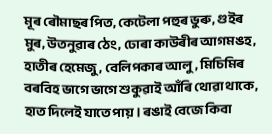মূৰ ৰৌমাছৰ পিত, কেটেলা পহুৰ ভুৰু, গুইৰ মুৰ, উতনুৱাৰ ঠেং, ঢোৰা কাউৰীৰ আগমঙহ, হাতীৰ হেমেজু, বেলিপকাৰ আলু, মিচিমিৰ বৰবিহ ভাগে ভাগে শুকুৱাই আঁৰি থোৱা থাকে, হাত দিলেই যাতে পায়। ৰঙাই বেজে কিবা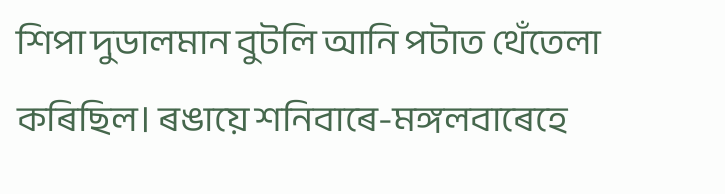শিপা দুডালমান বুটলি আনি পটাত থেঁতেলা কৰিছিল। ৰঙায়ে শনিবাৰে-মঙ্গলবাৰেহে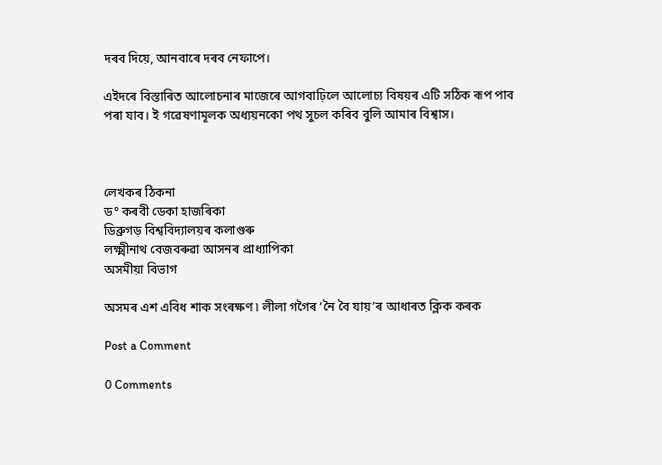দৰব দিয়ে, আনবাৰে দৰব নেফাপে।

এইদৰে বিস্তাৰিত আলোচনাৰ মাজেৰে আগবাঢ়িলে আলোচ্য বিষয়ৰ এটি সঠিক ৰূপ পাব পৰা যাব। ই গৱেষণামূলক অধ্যয়নকো পথ সুচল কৰিব বুলি আমাৰ বিশ্বাস।



লেখকৰ ঠিকনা
ড° কৰবী ডেকা হাজৰিকা
ডিব্ৰুগড় বিশ্ববিদ্যালয়ৰ কলাগুৰু
লক্ষ্মীনাথ বেজবৰুৱা আসনৰ প্ৰাধ্যাপিকা
অসমীয়া বিভাগ

অসমৰ এশ এবিধ শাক সংৰক্ষণ ৷ লীলা গগৈৰ ‘নৈ বৈ যায়’ৰ আধাৰত ক্লিক কৰক

Post a Comment

0 Comments